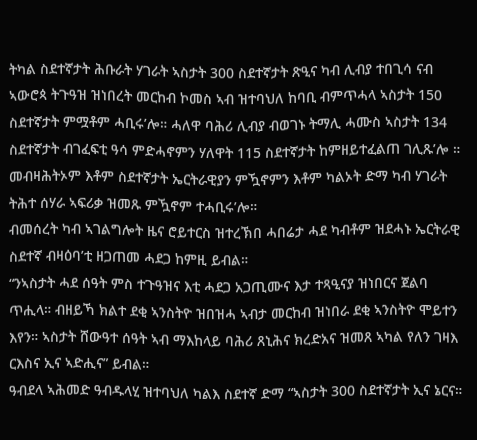ትካል ስደተኛታት ሕቡራት ሃገራት ኣስታት 300 ስደተኛታት ጽዒና ካብ ሊብያ ተበጊሳ ናብ ኣውሮጳ ትጉዓዝ ዝነበረት መርከብ ኮመስ ኣብ ዝተባህለ ከባቢ ብምጥሓላ ኣስታት 150 ስደተኛታት ምሟቶም ሓቢሩ’ሎ። ሓለዋ ባሕሪ ሊብያ ብወገኑ ትማሊ ሓሙስ ኣስታት 134 ስደተኛታት ብገፈፍቲ ዓሳ ምድሓኖምን ሃለዋት 115 ስደተኛታት ከምዘይተፈልጠ ገሊጹ’ሎ ።
መብዛሕትኦም እቶም ስደተኛታት ኤርትራዊያን ምዃኖምን እቶም ካልኦት ድማ ካብ ሃገራት ትሕተ ሰሃራ ኣፍሪቃ ዝመጹ ምዃኖም ተሓቢሩ’ሎ።
ብመሰረት ካብ ኣገልግሎት ዜና ሮይተርስ ዝተረኽበ ሓበሬታ ሓደ ካብቶም ዝደሓኑ ኤርትራዊ ስደተኛ ብዛዕባ’ቲ ዘጋጠመ ሓደጋ ከምዚ ይብል።
“ንኣስታት ሓደ ሰዓት ምስ ተጉዓዝና እቲ ሓደጋ አጋጢሙና እታ ተጻዒናያ ዝነበርና ጀልባ ጥሒላ። ብዘይኻ ክልተ ደቂ ኣንስትዮ ዝበዝሓ ኣብታ መርከብ ዝነበራ ደቂ ኣንስትዮ ሞይተን እየን። ኣስታት ሸውዓተ ሰዓት ኣብ ማእከላይ ባሕሪ ጸኒሕና ክረድአና ዝመጸ ኣካል የለን ገዛእ ርእስና ኢና ኣድሒና” ይብል።
ዓብደላ ኣሕመድ ዓብዱላሂ ዝተባህለ ካልእ ስደተኛ ድማ “ኣስታት 300 ስደተኛታት ኢና ኔርና።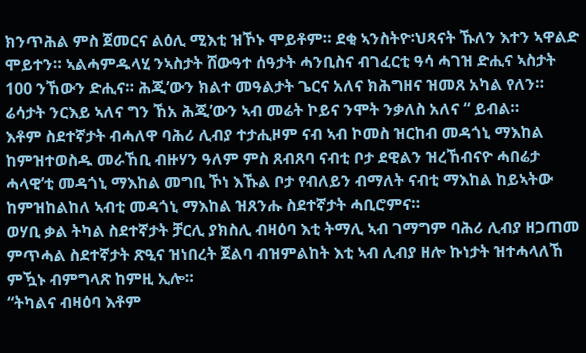ክንጥሕል ምስ ጀመርና ልዕሊ ሚእቲ ዝኾኑ ሞይቶም። ደቂ ኣንስትዮ፡ህጻናት ኹለን እተን ኣዋልድ ሞይተን። ኣልሓምዱላሂ ንኣስታት ሸውዓተ ሰዓታት ሓንቢስና ብገፈርቲ ዓሳ ሓገዝ ድሒና ኣስታት 100 ንኸውን ድሒና። ሕጂ’ውን ክልተ መዓልታት ጌርና አለና ክሕግዘና ዝመጸ አካል የለን። ሬሳታት ንርእይ ኣለና ግን ኸአ ሕጂ’ውን ኣብ መሬት ኮይና ንሞት ንቃለስ አለና “ ይብል።
እቶም ስደተኛታት ብሓለዋ ባሕሪ ሊብያ ተታሒዞም ናብ ኣብ ኮመስ ዝርከብ መዳጎኒ ማእከል ከምዝተወስዱ መራኸቢ ብዙሃን ዓለም ምስ ጸብጸባ ናብቲ ቦታ ደዊልን ዝረኸብናዮ ሓበሬታ ሓላዊ’ቲ መዳጎኒ ማእከል መግቢ ኾነ እኹል ቦታ የብለይን ብማለት ናብቲ ማእከል ከይኣትው ከምዝከልከለ ኣብቲ መዳጎኒ ማእከል ዝጸንሑ ስደተኛታት ሓቢሮምና።
ወሃቢ ቃል ትካል ስደተኛታት ቻርሊ ያክስሊ ብዛዕባ እቲ ትማሊ ኣብ ገማግም ባሕሪ ሊብያ ዘጋጠመ ምጥሓል ስደተኛታት ጽዒና ዝነበረት ጀልባ ብዝምልከት እቲ ኣብ ሊብያ ዘሎ ኩነታት ዝተሓላለኸ ምዃኑ ብምግላጽ ከምዚ ኢሎ።
“ትካልና ብዛዕባ እቶም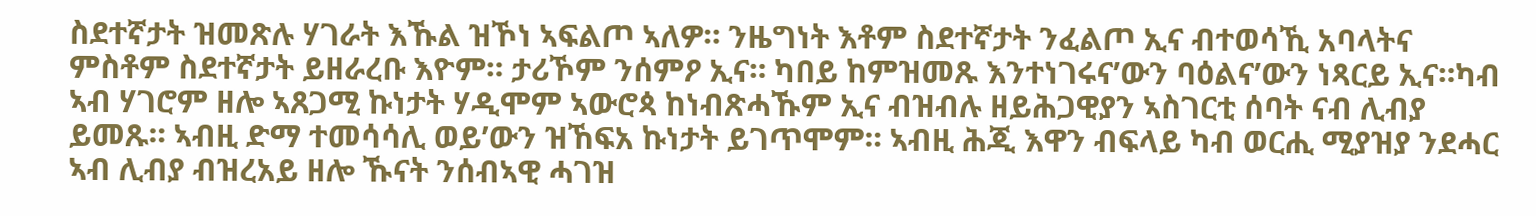ስደተኛታት ዝመጽሉ ሃገራት እኹል ዝኾነ ኣፍልጦ ኣለዎ። ንዜግነት እቶም ስደተኛታት ንፈልጦ ኢና ብተወሳኺ አባላትና ምስቶም ስደተኛታት ይዘራረቡ እዮም። ታሪኾም ንሰምዖ ኢና። ካበይ ከምዝመጹ እንተነገሩና’ውን ባዕልና’ውን ነጻርይ ኢና።ካብ ኣብ ሃገሮም ዘሎ ኣጸጋሚ ኩነታት ሃዲሞም ኣውሮጳ ከነብጽሓኹም ኢና ብዝብሉ ዘይሕጋዊያን ኣስገርቲ ሰባት ናብ ሊብያ ይመጹ። ኣብዚ ድማ ተመሳሳሊ ወይ’ውን ዝኸፍአ ኩነታት ይገጥሞም። ኣብዚ ሕጂ እዋን ብፍላይ ካብ ወርሒ ሚያዝያ ንደሓር ኣብ ሊብያ ብዝረአይ ዘሎ ኹናት ንሰብኣዊ ሓገዝ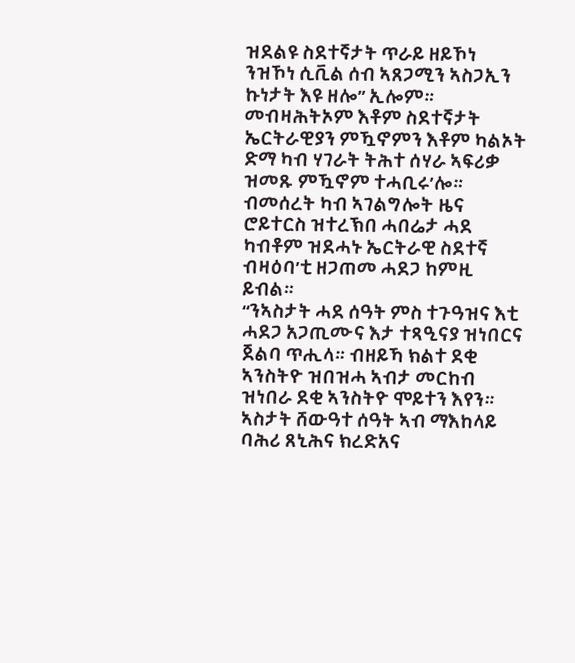ዝደልዩ ስደተኛታት ጥራይ ዘይኾነ ንዝኾነ ሲቪል ሰብ ኣጸጋሚን ኣስጋኢን ኩነታት እዩ ዘሎ” ኢሎም።
መብዛሕትኦም እቶም ስደተኛታት ኤርትራዊያን ምዃኖምን እቶም ካልኦት ድማ ካብ ሃገራት ትሕተ ሰሃራ ኣፍሪቃ ዝመጹ ምዃኖም ተሓቢሩ’ሎ።
ብመሰረት ካብ ኣገልግሎት ዜና ሮይተርስ ዝተረኽበ ሓበሬታ ሓደ ካብቶም ዝደሓኑ ኤርትራዊ ስደተኛ ብዛዕባ’ቲ ዘጋጠመ ሓደጋ ከምዚ ይብል።
“ንኣስታት ሓደ ሰዓት ምስ ተጉዓዝና እቲ ሓደጋ አጋጢሙና እታ ተጻዒናያ ዝነበርና ጀልባ ጥሒላ። ብዘይኻ ክልተ ደቂ ኣንስትዮ ዝበዝሓ ኣብታ መርከብ ዝነበራ ደቂ ኣንስትዮ ሞይተን እየን። ኣስታት ሸውዓተ ሰዓት ኣብ ማእከላይ ባሕሪ ጸኒሕና ክረድአና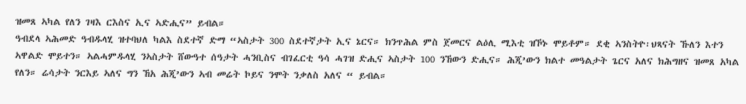ዝመጸ ኣካል የለን ገዛእ ርእስና ኢና ኣድሒና” ይብል።
ዓብደላ ኣሕመድ ዓብዱላሂ ዝተባህለ ካልእ ስደተኛ ድማ “ኣስታት 300 ስደተኛታት ኢና ኔርና። ክንጥሕል ምስ ጀመርና ልዕሊ ሚእቲ ዝኾኑ ሞይቶም። ደቂ ኣንስትዮ፡ህጻናት ኹለን እተን ኣዋልድ ሞይተን። ኣልሓምዱላሂ ንኣስታት ሸውዓተ ሰዓታት ሓንቢስና ብገፈርቲ ዓሳ ሓገዝ ድሒና ኣስታት 100 ንኸውን ድሒና። ሕጂ’ውን ክልተ መዓልታት ጌርና አለና ክሕግዘና ዝመጸ አካል የለን። ሬሳታት ንርእይ ኣለና ግን ኸአ ሕጂ’ውን ኣብ መሬት ኮይና ንሞት ንቃለስ አለና “ ይብል።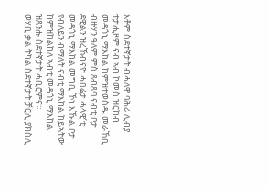እቶም ስደተኛታት ብሓለዋ ባሕሪ ሊብያ ተታሒዞም ናብ ኣብ ኮመስ ዝርከብ መዳጎኒ ማእከል ከምዝተወስዱ መራኸቢ ብዙሃን ዓለም ምስ ጸብጸባ ናብቲ ቦታ ደዊልን ዝረኸብናዮ ሓበሬታ ሓላዊ’ቲ መዳጎኒ ማእከል መግቢ ኾነ እኹል ቦታ የብለይን ብማለት ናብቲ ማእከል ከይኣትው ከምዝከልከለ ኣብቲ መዳጎኒ ማእከል ዝጸንሑ ስደተኛታት ሓቢሮምና።
ወሃቢ ቃል ትካል ስደተኛታት ቻርሊ ያክስሊ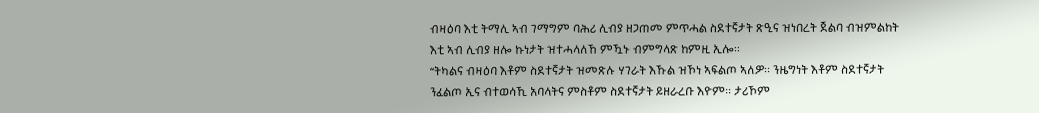ብዛዕባ እቲ ትማሊ ኣብ ገማግም ባሕሪ ሊብያ ዘጋጠመ ምጥሓል ስደተኛታት ጽዒና ዝነበረት ጀልባ ብዝምልከት እቲ ኣብ ሊብያ ዘሎ ኩነታት ዝተሓላለኸ ምዃኑ ብምግላጽ ከምዚ ኢሎ።
“ትካልና ብዛዕባ እቶም ስደተኛታት ዝመጽሉ ሃገራት እኹል ዝኾነ ኣፍልጦ ኣለዎ። ንዜግነት እቶም ስደተኛታት ንፈልጦ ኢና ብተወሳኺ አባላትና ምስቶም ስደተኛታት ይዘራረቡ እዮም። ታሪኾም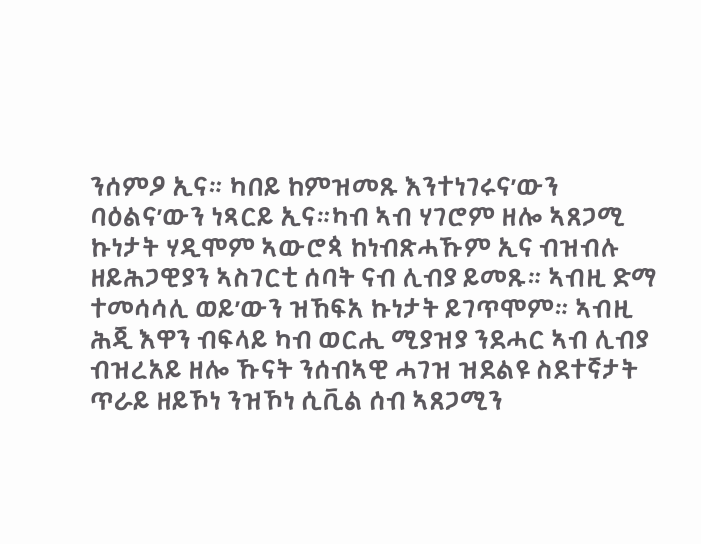ንሰምዖ ኢና። ካበይ ከምዝመጹ እንተነገሩና’ውን ባዕልና’ውን ነጻርይ ኢና።ካብ ኣብ ሃገሮም ዘሎ ኣጸጋሚ ኩነታት ሃዲሞም ኣውሮጳ ከነብጽሓኹም ኢና ብዝብሉ ዘይሕጋዊያን ኣስገርቲ ሰባት ናብ ሊብያ ይመጹ። ኣብዚ ድማ ተመሳሳሊ ወይ’ውን ዝኸፍአ ኩነታት ይገጥሞም። ኣብዚ ሕጂ እዋን ብፍላይ ካብ ወርሒ ሚያዝያ ንደሓር ኣብ ሊብያ ብዝረአይ ዘሎ ኹናት ንሰብኣዊ ሓገዝ ዝደልዩ ስደተኛታት ጥራይ ዘይኾነ ንዝኾነ ሲቪል ሰብ ኣጸጋሚን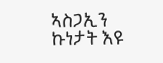ኣስጋኢን ኩነታት እዩ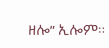ዘሎ” ኢሎም።